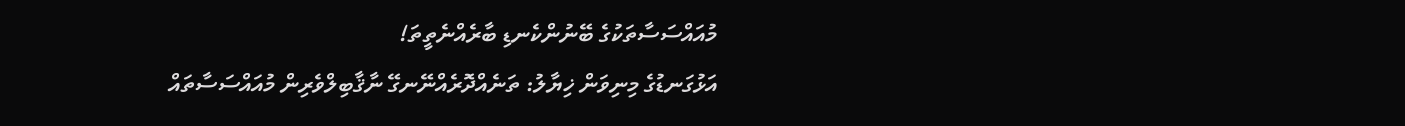މުއައްސަސާތަކުގެ ބޭނުންކެނޑި ބާރެއްނެތީތަ!
އަޅުގަނޑުގެ މިނިވަން ޚިޔާލު: ތަނެއްދޮރެއްނޭނގޭ ނާޤާބިލްވެރިން މުއައްސަސާތައް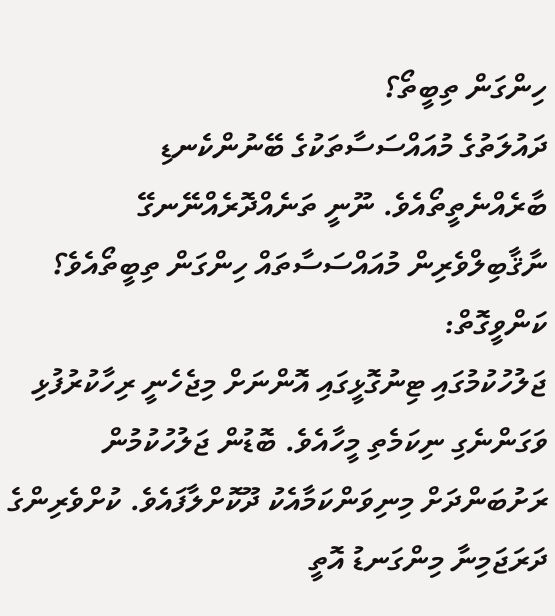ހިންގަން ތިބީތޯ؟
ދައުލަތުގެ މުއައްސަސާތަކުގެ ބޭނުންކެނޑި ބާރެއްނެތީތޯއެވެ. ނޫނީ ތަނެއްދޮރެއްނޭނގޭ ނާޤާބިލްވެރިން މުއައްސަސާތައް ހިންގަން ތިބީތޯއެވެ؟
ކަންވީގޮތް:
ޖަލުހުކުމުގައި ޓިނުގޮޅީގައި އޮންނަށް މިޖެހެނީ ރިހާކުރުފުޅި ވަގަންނެގި ނިކަމެތި މީހާއެވެ. ބޮޑުން ޖަލުހުކުމުން ރަށުބަންދަށް މިނިވަންކަމާއެކު ދޫކޮށްލާފައެވެ. ކުށްވެރިންގެ ދަރަޖަމިނާ މިންގަނޑު އޮތީ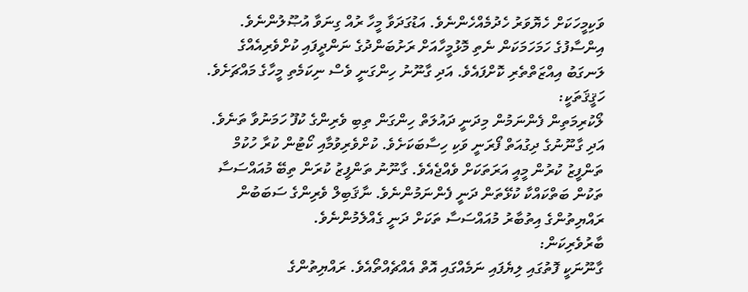ވަކިމީހަކަށް ހެޔޮވަރު ހެދުމެއްހެންނެވެ. އަޑުގަދަވާ މީހާ ރުއް ގިނަވާ އުޞޫލުންނެވެ. އިންސާފުގެ ހަމަހަމަކަން ނެތި މޮޅުމީހާއަށް ރަށުބަންދުގެ ނަންދީފައި ކުށްވެރިއެއްގެ ލަނގަބު އިއްޒަތްތެރި ކޮށްފައެވެ. އަދި ގާނޫނު ހިންގަނީ ވެސް ނިކަމެތި މީހާގެ މައްޗަށެވެ.
ހަޤީޤަތަކީ:
ލޯކުރިމަތިން ފެންނަމުން މިދަނީ ދައުލަތް ހިންގަން ތިބި ވެރިންގެ ކުފޫ ހަމަނުވާ ތަނެވެ. އަދި ގާނޫނުގެ ދިގުއަތް ފޯރަނީ ވަކި ހިސާބަކަށެވެ. ކުށްވެރިވުމާއި ކޯޓުން ކުރާ ހުކުމް ތަންފީޒު ކުރުން މީއީ އަރަތަކަށް ވެއްޖެއެވެ. ގާނޫނު ތަންފީޒު ކުރަން ތިބޭ މުއައްސަސާ ތަކުން ބަތްކައްކާ ކުޅޭތަން ދަނީ ފެންނަމުންނެވެ. ނާޤަބިލް ވެރިންގެ ސަބަބުން ރައްޔިތުންގެ އިތުބާރު މުއައްސަސާ ތަކަށް ދަނީ ގެއްލެމުންނެވެ.
ބާރުވެރިކަން:
ގާނޫނަކީ ފޮތުގައި ލިޔެފައި ނަމެއްގައި އޮތް އެއްޗެއްތޯއެވެ. ރައްޔިތުންގެ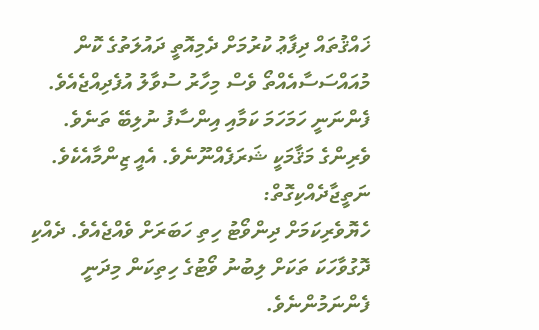ޚައްޤުތައް ދިފާޢު ކުރުމަށް ދެމިއޮތީ ދައުލަތުގެ ކޮން މުއައްސަސާއެއްތޯ ވެސް މިހާރު ސުވާލު އުފެދިއްޖެއެވެ. ފެންނަނީ ހަމަހަމަ ކަމާއި އިންސާފު ނުލިބޭ ތަނެވެ. ވެރިންގެ މަޤާމަކީ ޝަރަފެއްނޫނެވެ. އެއީ ޒިންމާއެކެވެ.
ނަތީޖާދެއްކިގޮތް:
ހެޔޮވެރިކަމަށް ދިންވޯޓު ހިތި ހަބަރަށް ވެއްޖެއެވެ. ދެއްކި ދޮގުވާހަކަ ތަކަށް ލިބުނު ވޯޓުގެ ހިތިކަން މިދަނީ ފެންނަމުންނެވެ.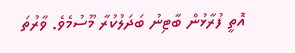އޮތީ ފުރާޅުން ބާޓިނު ބަދަލުކުރާ މޫސުމެވެ. ވާރުތަ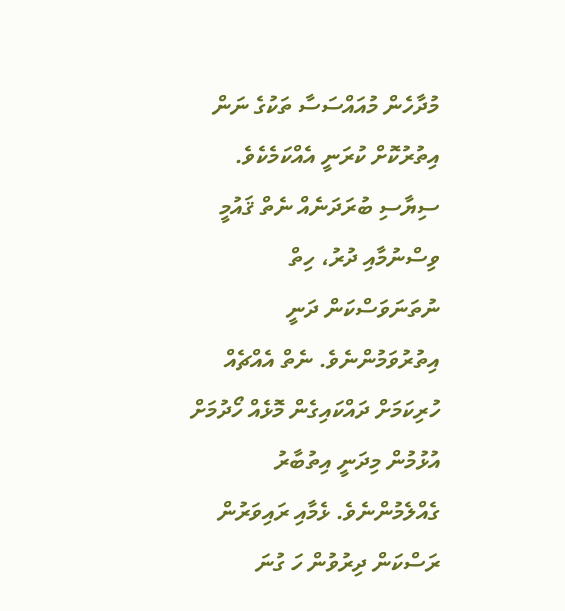މުދާހެން މުއައްސަސާ ތަކުގެ ނަން އިތުރުކޮށް ކުރަނީ އެއްކަމެކެވެ. ސިޔާސި ބުރަދަނެއް ނެތް ޤައުމީ ވިސްނުމާއި ދުރު، ހިތް ނުތަނަވަސްކަން ދަނީ އިތުރުވަމުންނެވެ. ނެތް އެއްޗެއް ހުރިކަމަށް ދައްކައިގެން މޮޅެއް ހޯދުމަށް އުޅުމުން މިދަނީ އިތުބާރު ގެއްލެމުންނެވެ. ޅެމާއި ރައިވަރުން ރަސްކަން ދިރުވުން ހަ ގުނަ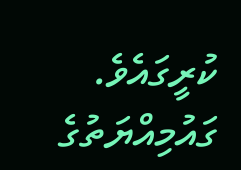ކުރީގައެވެ. ގައުމިއްޔަތުގެ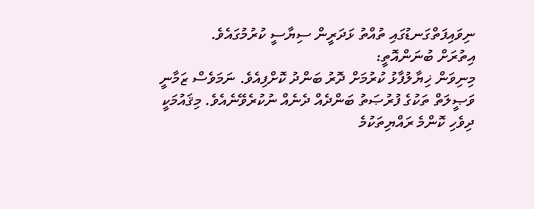ނިވައިފަތްގަނޑުގައި ތުއްތު ޅަދަރީން ސިޔާސީ ކުރުމުގައެވެ.
އިތުރަށް ބުނަންއޮތީ:
މިނިވަން ޚިޔާލުފާޅު ކުރުމަށް ދޮރު ބަންދު ކޮށްފިއެވެ. ނަމަވެސް ޒަމާނީ ވަޞީލަތް ތަކުގެ ފުރުޞަތު ބަންދެއް ދެނެއް ނުކުރެވޭނެއެވެ. މިޤައުމަކީ ދިވެހި ކޮންމެ ރައްޔިތަކުމެ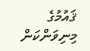ޤައުމުގެ މިނިވަންކަން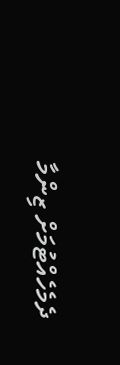ދެމެހެއްޓުމަށް ޒިންމާ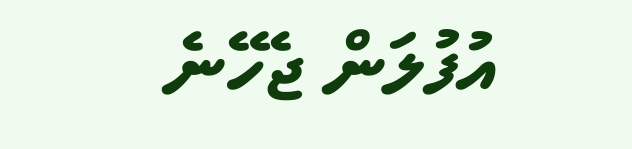އުފުލަން ޖެހޭނެ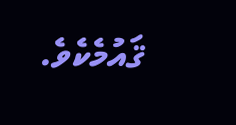ޤައުމެކެވެ.